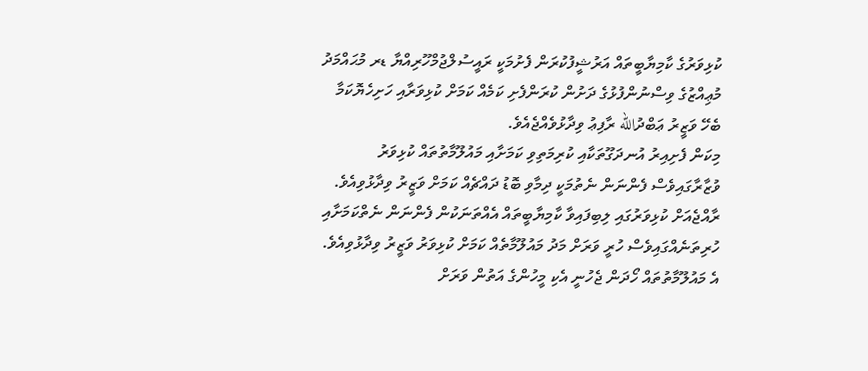ކުޅިވަރުގެ ކާމިޔާބީތައް އަރުޝީފުކުރަން ފެށުމަކީ ރައީސުލްޖުމްހޫރިއްޔާ ޑރ މުޙައްމަދު މުޢިއްޒުގެ ވިސްނުންފުޅުގެ ދަށުން ކުރަންފެށި ކަމެއް ކަމަށް ކުޅިވަރާއި ހަށިހެޔޮކަމާ ބެހޭ ވަޒީރު ޢަބްދުالله ރާފިޢު ވިދާޅުވެއްޖެއެވެ.
މިކަން ފެށިއިރު އުނދަގޫތަކާއި ކުރިމަތިވި ކަމަށާއި މައުލޫމާތުތައް ކުޅިވަރު ވުޒާރާގައިވެސް ފެންނަން ނެތުމަކީ ދިމާވި ބޮޑު ދައްޗެއް ކަމަށް ވަޒީރު ވިދާޅުވިއެވެ.
ރާއްޖެއަށް ކުޅިވަރުގައި ލިބިފައިވާ ކާމިޔާބީތައް އެއްތަނަކުން ފެންނަން ނެތްކަމަށާއި ހުރިތަނެއްގައިވެސް ހުރީ ވަރަށް މަދު މައުލޫމާތެއް ކަމަށް ކުޅިވަރު ވަޒީރު ވިދާޅުވިއެވެ.
އެ މައުލޫމާތުތައް ހޯދަން ޖެހުނީ އެކި މީހުންގެ އަތުން ވަރަށް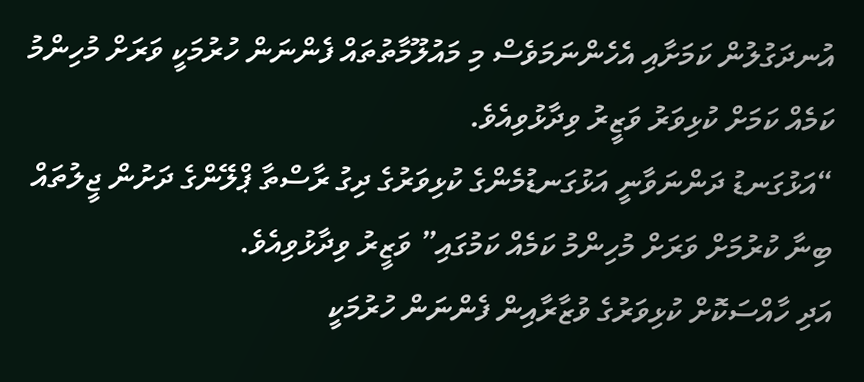އުނދަގުލުން ކަމަށާއި އެހެންނަމަވެސް މި މައުލޫމާތުތައް ފެންނަން ހުރުމަކީ ވަރަށް މުހިންމު ކަމެއް ކަމަށް ކުޅިވަރު ވަޒީރު ވިދާޅުވިއެވެ.
“އަޅުގަނޑު ދަންނަވާނީ އަޅުގަނޑުމެންގެ ކުޅިވަރުގެ ދިގު ރާސްތާ ޕްލޭންގެ ދަށުން ޖީލުތައް ބިނާ ކުރުމަށް ވަރަށް މުހިންމު ކަމެއް ކަމުގައި” ވަޒީރު ވިދާޅުވިއެވެ.
އަދި ހާއްސަކޮށް ކުޅިވަރުގެ ވުޒާރާއިން ފެންނަން ހުރުމަކީ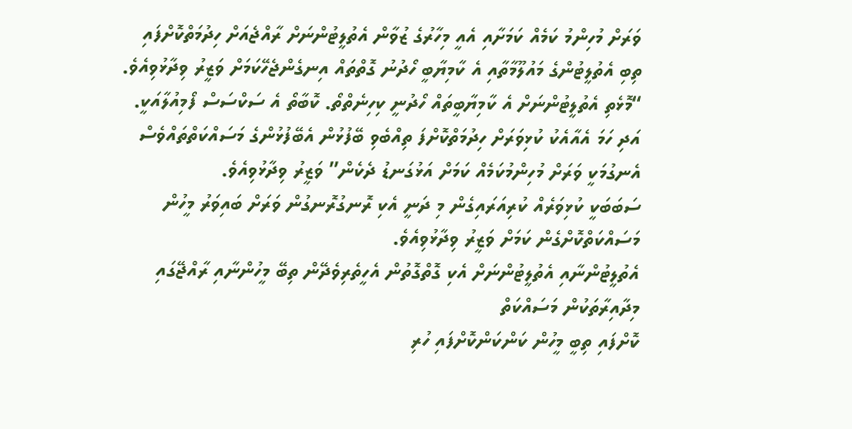ވަރަށް މުހިންމު ކަމެއް ކަމަށާއި އެއީ މިހާރުގެ ޒުވާން އެތުލީޓުންނަށް ރާއްޖެއަށް ހިދުމަތްކޮށްފައި ތިބި އެތުލީޓުންގެ މައުލޫމާތާއި އެ ކާމިޔާބީ ހޯދުނު ގޮތްތައް އިނގެންޖެހޭކަމަށް ވަޒީރު ވިދާޅުވިއެވެ.
“މޮޅެތި އެތުލީޓުންނަށް އެ ކާމިޔާބީތައް ހޯދުނީ ކިހިނެތްތޯ. ކޮބާތޯ އެ ސަކްސަސް ފޯމިއުލާއަކީ. އަދި ހަމަ އެއާއެކު ކުޅިވަރަށް ހިދުމަތްކޮށްފަ ތިއްބެވި ބޭފުޅުން އެބޭފުޅުންގެ މަސައްކަތްތައްވެސް އެނގުމަކީ ވަރަށް މުހިންމުކަމެއް ކަމަށް އަޅުގަނޑު ދެކެން” ވަޒީރު ވިދާޅުވިއެވެ.
ސަބަބަކީ ކުޅިވަރެއް ކުރިއަރައިގެން މި ދަނީ އެކި ރޮނގުރޮނގުން ވަރަށް ބައިވަރު މީހުން މަސައްކަތްކޮށްގެން ކަމަށް ވަޒީރު ވިދާޅުވިއެވެ.
އެތުލީޓުންނާއި އެތުލީޓުންނަށް އެކި ގޮތްގޮތުން އެހީތެރިވެދޭން ތިބޭ މީހުންނާއި ރާއްޖޭގައި މިދާއިރާތަކުން މަސައްކަތް
ކޮށްފައި ތިބީ މީހުން ކަންކަންކޮށްފައި ހުރި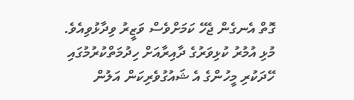ގޮތް އެނގެން ޖެހޭ ކަމަށްވެސް ވަޒީރު ވިދާޅުވިއެވެ.
މުޅި އުމުރު ކުޅިވަރުގެ ދާއިރާއަށް ހިދުމަތްކުރުމުގައި ހޭދަކުރި މީހުންގެ އެ ޝައުގުވެރިކަން އަލުން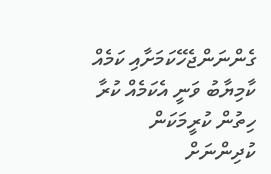ގެންނަންޖެހޭކަމަށާއި ކަމެއް ކާމިޔާބު ވަނީ އެކަމެއް ކުރާ ހިތުން ކުރީމަކަން ކުދިންނަށް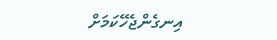އިނގެންޖެހޭކަމަށް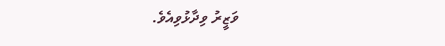ވަޒީރު ވިދާޅުވިއެވެ.